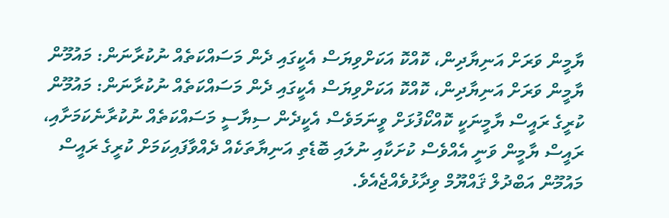ޔާމީން ވަރަށް އަނިޔާދިން، ކޮއްކޮ އަކަށްވިޔަސް އެކީގައި ދެން މަސައްކަތެއް ނުކުރާނަން: މައުމޫން
ޔާމީން ވަރަށް އަނިޔާދިން، ކޮއްކޮ އަކަށްވިޔަސް އެކީގައި ދެން މަސައްކަތެއް ނުކުރާނަން: މައުމޫން
ކުރީގެ ރައީސް ޔާމީނަކީ ކޮއްކޯފުޅަށް ވީނަމަވެސް އެކީދެން ސިޔާސީ މަސައްކަތެއް ނުކުރާނެކަމަށާއި، ރައީސް ޔާމީން ވަނީ އެއްވެސް ކުށަކާއި ނުލައި ބޮޑެތި އަނިޔާތަކެއް ދެއްވާފައިކަމަށް ކުރީގެ ރައީސް މައުމޫން އަބްދުލް ޤައްޔޫމް ވިދާޅުވެއްޖެއެވެ.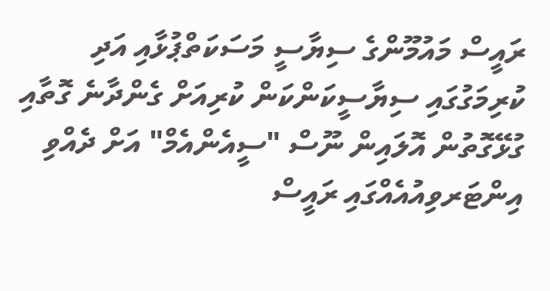ރައީސް މައުމޫންގެ ސިޔާސީ މަސަކަތްޕުޅާއި އަދި ކުރިމަގުގައި ސިޔާސީކަންކަން ކުރިއަށް ގެންދާނެ ގޮތާއި ގުޅޭގޮތުން އޮލައިން ނޫސް "ސީއެންއެމް" އަށް ދެއްވި އިންޓަރވިއުއެއްގައި ރައީސް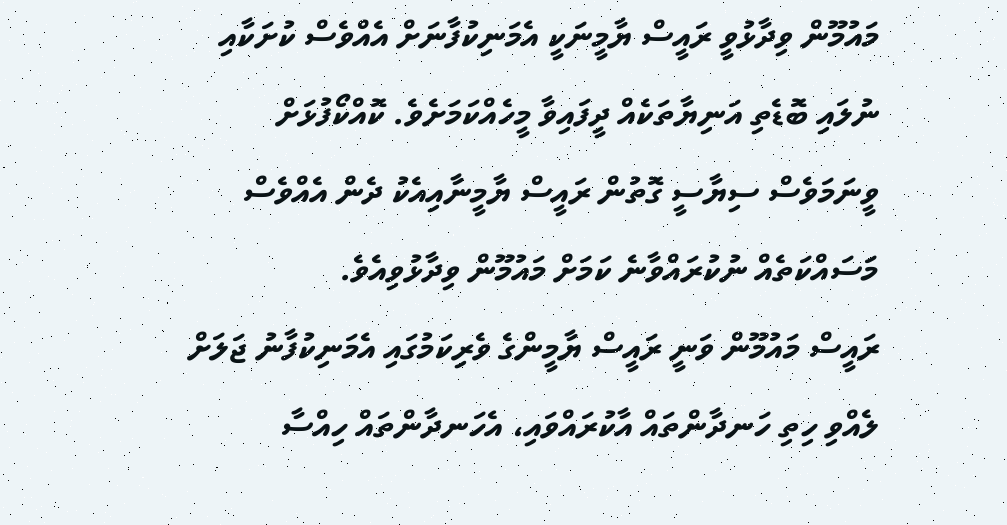މައުމޫން ވިދާޅުވީ ރައީސް ޔާމީނަކީ އެމަނިކުފާނަށް އެއްވެސް ކުށަކާއި ނުލައި ބޮޑެތި އަނިޔާތަކެއް ދީފައިވާ މީހެއްކަމަށެވެ. ކޮއްކޯފުޅަށް ވީނަމަވެސް ސިޔާސީ ގޮތުން ރައީސް ޔާމީނާއިއެކު ދެން އެއްވެސް މަސައްކަތެއް ނުކުރައްވާނެ ކަމަށް މައުމޫން ވިދާޅުވިއެވެ.
ރައީސް މައުމޫން ވަނީ ރައީސް ޔާމީންގެ ވެރިކަމުގައި އެމަނިކުފާނު ޖަލަށް ލެއްވި ހިތި ހަނދާންތައް އާކުރައްވައި، އެހަނދާންތައް ހިއްސާ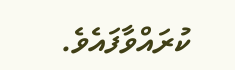ކުރައްވާފައެވެ.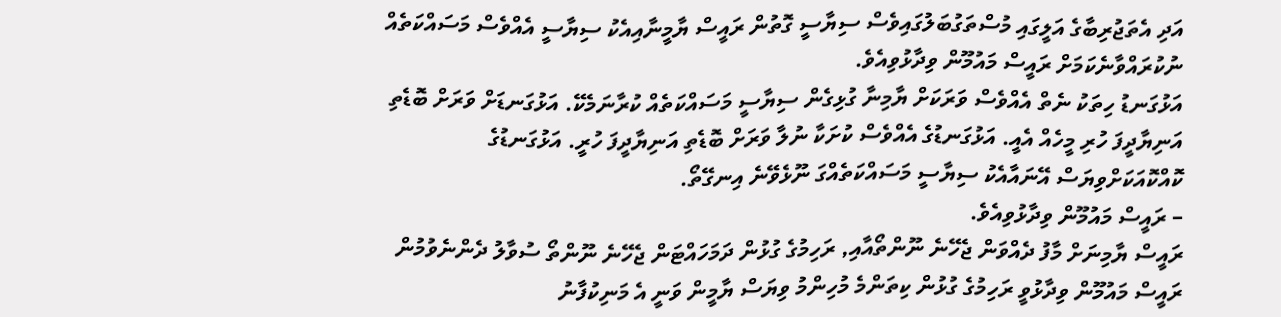އަދި އެތަޖުރިބާގެ އަލީގައި މުސްތަގުބަލުގައިވެސް ސިޔާސީ ގޮތުން ރައީސް ޔާމީނާއިއެކު ސިޔާސީ އެއްވެސް މަސައްކަތެއް ނުކުރައްވާނެކަމަށް ރައީސް މައުމޫން ވިދާޅުވިއެވެ.
އަޅުގަނޑު ހިތަކު ނެތް އެއްވެސް ވަރަކަށް ޔާމިނާ ގުޅިގެން ސިޔާސީ މަސައްކަތެއް ކުރާނަމެކޭ. އަޅުގަނޑަށް ވަރަށް ބޮޑެތި އަނިޔާދީފަ ހުރި މީހެއް އެއީ. އަޅުގަނޑުގެ އެއްވެސް ކުށަކާ ނުލާ ވަރަށް ބޮޑެތި އަނިޔާދީފަ ހުރީ. އަޅުގަނޑުގެ ކޮއްކޮއަކަށްވިޔަސް އޭނައާއެކު ސިޔާސީ މަސައްކަތެއްގަ ނޫޅެވޭނެ އިނގޭތޯ.
– ރައީސް މައުމޫން ވިދާޅުވިއެވެ.
ރައީސް ޔާމިނަށް މާފު ދެއްވަން ޖެހޭނެ ނޫންތޯއާއި, ރަހިމުގެ ގުޅުން ދަމަހައްޓަން ޖެހޭނެ ނޫންތޯ ސުވާލު ދެންނެވުމުން ރައީސް މައުމޫން ވިދާޅުވީ ރަހިމުގެ ގުޅުން ކިތަންމެ މުހިންމު ވިޔަސް ޔާމީން ވަނީ އެ މަނިކުފާނު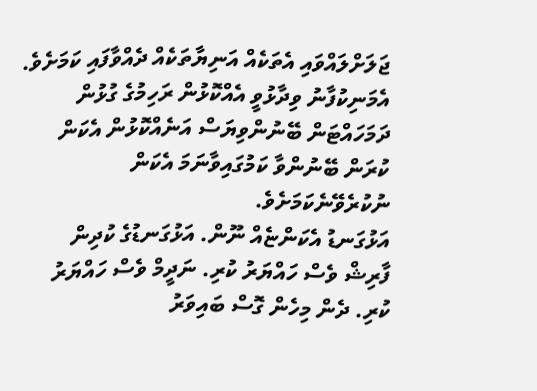ޖަލަށްލައްވައި އެތަކެއް އަނިޔާތަކެއް ދެއްވާފައި ކަމަށެވެ. އެމަނިކުފާނު ވިދާޅުވީ އެއްކޮޅުން ރަހިމުގެ ގުޅުން ދަމަހައްޓަން ބޭނުންވިޔަސް އަނެއްކޮޅުން އެކަން ކުރަން ބޭނުންވާ ކަމުގައިވާނަމަ އެކަން ނުކުރެވޭނެކަމަށެވެ.
އަޅުގަނޑު އެކަންޏެއް ނޫން. އަޅުގަނޑުގެ ކުދިން ފާރިޝް ވެސް ހައްޔަރު ކުރި. ނަދީމް ވެސް ހައްޔަރު ކުރި. ދެން މިހެން ގޮސް ބައިވަރު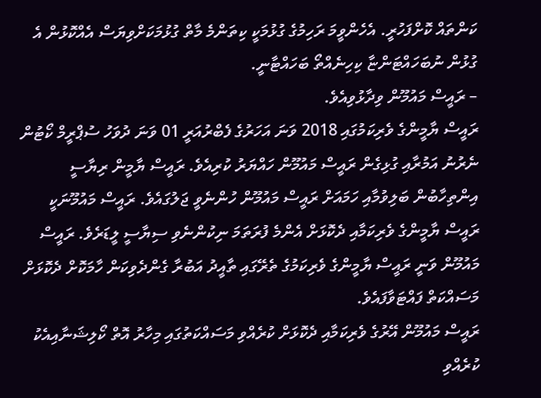ކަންތައް ކޮށްފަހުރީ. އެހެންވީމަ ރަހިމުގެ ގުޅުމަކީ ކިތަންމެ މާތް ގުޅުމަކަށްވިޔަސް އެއްކޮޅުން އެ ގުޅުން ނުބަހައްޓަންޏާ ކިހިނެއްތޯ ބަހައްޓާނީ.
– ރައީސް މައުމޫން ވިދާޅުވިއެވެ.
ރައީސް ޔާމީންގެ ވެރިކަމުގައި 2018 ވަނަ އަހަރުގެ ފެބްރުއަރީ 01 ވަނަ ދުވަހު ސުޕްރީމް ކޯޓުން ނެރުނު އަމުރާއި ގުޅިގެން ރައީސް މައުމޫން ހައްޔަރު ކުރިއެވެ. ރައީސް ޔާމީން ރިޔާސީ އިންތިހާބުން ބަލިވުމާއި ހަމައަށް ރައީސް މައުމޫން ހުންނެވީ ޖަލުގައެވެ. ރައީސް މައުމޫނަކީ ރައީސް ޔާމީންގެ ވެރިކަމާއި ދެކޮޅަށް އެންމެ ފުރަތަމަ ނިކުންނެވި ސިޔާސީ ލީޑަރެވެ. ރައީސް މައުމޫން ވަނީ ރައީސް ޔާމީންގެ ވެރިކަމުގެ ތެރޭގައި ތާއީދު އަބުރާ ގެންދެވިކަން ހާމަކޮށް ދެކޮޅަށް މަސައްކަތް ފައްޓަވާފައެވެ.
ރައީސް މައުމޫން އޭރުގެ ވެރިކަމާއި ދެކޮޅަށް ކުރެއްވި މަސައްކަތުގައި މިހާރު އޮތް ކޯލިޝަނާއިއެކު ކުރެއްވި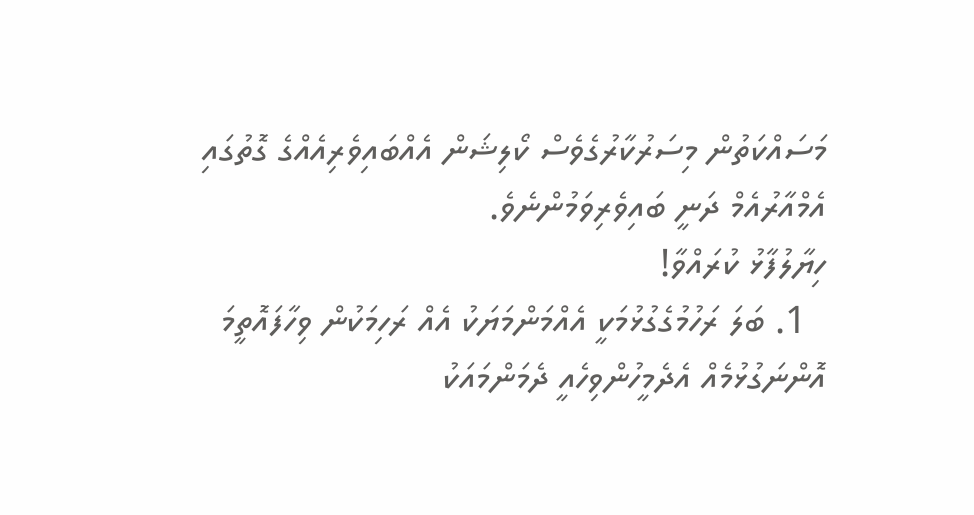މަސައްކަތުން މިސަރުކާރުގެވެސް ކޯލިޝަން އެއްބައިވެރިއެއްގެ ގޮތުގައި އެމްއާރުއެމް ދަނީ ބައިވެރިވަމުންނެވެ.
ހިޔާލުފާޅު ކުރައްވާ!
  1. ބަލަ ރަހުމުގެގުޅުމަކީ އެއްމަންމަޔަކު އެއް ރަހިމަކުން ވިހާފައޮތީމަ އޮންނަގުޅުމެއް އެދެމީހުންވިހެއީ ދެމަންމައަކު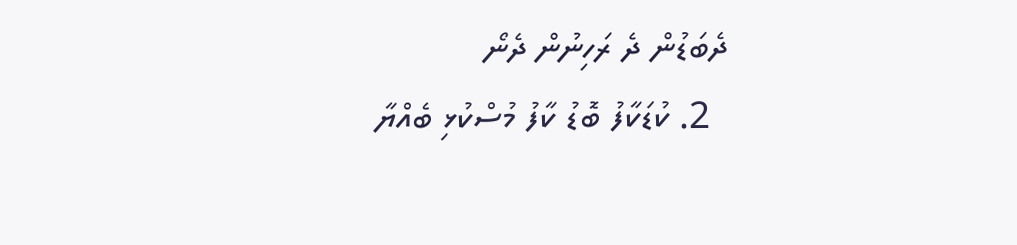ދެބަޑުން ދެ ރަހިނުން ދެނޯ
  2. ކުޑަކާފު ބޮޑު ކާފު މުސްކުޅި ބެއްޔާ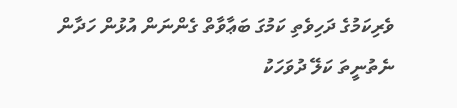ވެރިކަމުގެ ދަހިވެތި ކަމުގަ ބަޢާވާތް ގެންނަން އުޅުން ހަދާން ނެތުނީތަ ކަލޭ ދުވަހަކު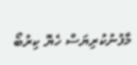މާފުނުކުރިޔަސް ހެޔޮ ކިރުބޯ